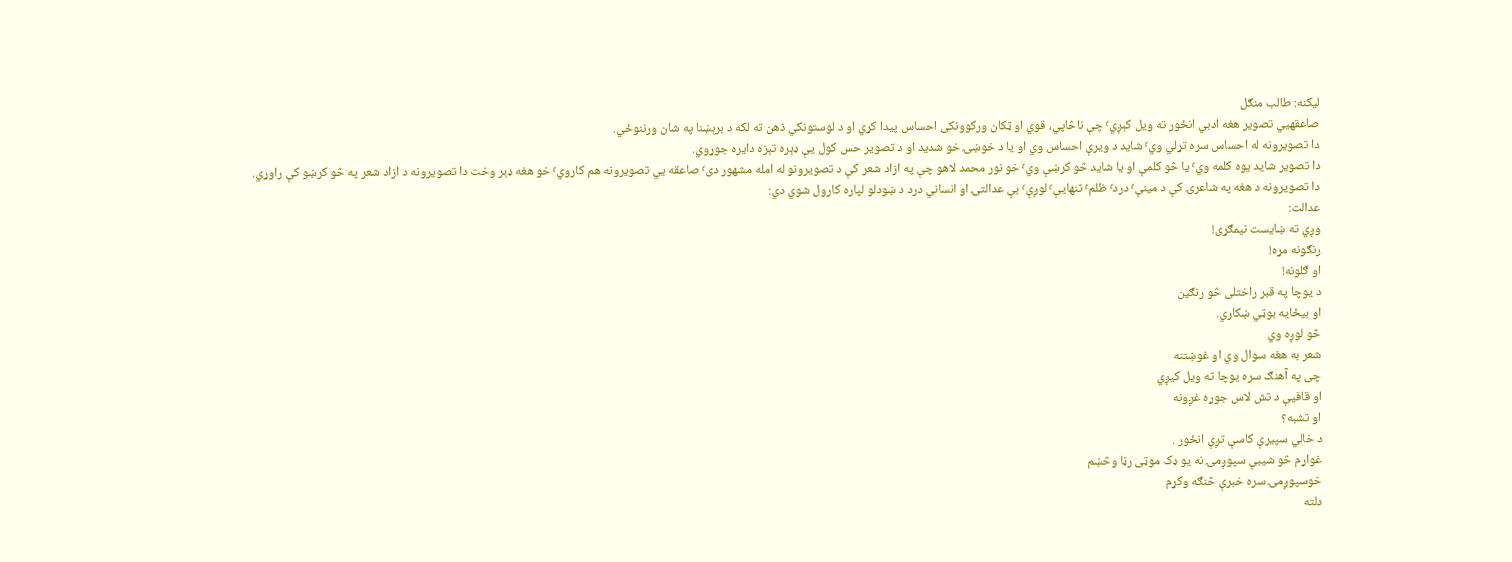لیکنه: طالب منګل
صاعقهیي تصویر هغه ادبي انځور ته ویل کېږي٬ چې ناڅاپي، قوي او ټکان ورکوونکی احساس پیدا کړي او د لوستونکي ذهن ته لکه د برېښنا په شان ورننوځي.
دا تصویرونه له احساس سره تړلي وي٬ شاید د ویرې احساس وي او یا د خوښۍ خو شدید او د تصویر حس کول یې ډېره تېزه دایره جوړوي.
دا تصویر شاید یوه کلمه وي٬ یا څو کلمې او یا شاید څو کرښې وي٬ خو نور محمد لاهو چې په ازاد شعر کې د تصویرونو له امله مشهور دی٬ صاعقه یي تصویرونه هم کاروي٬ خو هغه ډېر وخت دا تصویرونه د ازاد شعر په څو کرښو کې راوړي.
دا تصویرونه د هغه په شاعرۍ کې د مینې٬ درد٬ ظلم٬ تنهایې٬ لوږې٬ بې عدالتۍ او انساني درد د ښودلو لپاره کارول شوي دي:
عدالت:
وږي ته ښایست نیمګړی!
رنګونه مړه!
او ګلونه!
د یوچا په قبر راختلی څو رنګین
او بیځایه بوټي ښکاري.
څو لوږه وي
شعر به هغه سوال وي او غوښتنه
چی په آهنګ سره یوچا ته ویل کیږي
او قافیې د تش لاس جوړه غږونه
او تشبه؟
د خالي سپیرې کاسې تږې انځور .
غواړم څو شیبې سپوږمۍ نه یو ډک موټی رڼا وڅښم
خوسپوږمۍ سره خبرې څنګه وکړم
دلته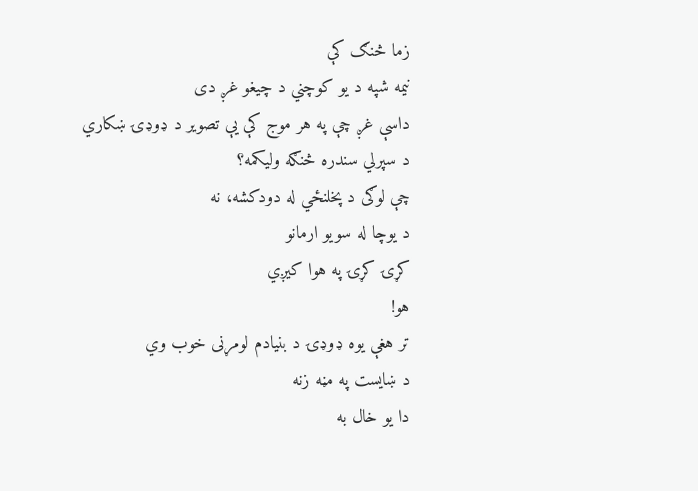زما څنګ کې
نیمه شپه د یو کوچني د چیغو غږ دی
داسې غږ چې په هر موج کې یې تصویر د ډوډۍ ښکاري
د سپرلي سندره څنګه ولیکمه؟
چې لوګی د پخلنځي له دودکشه، نه
د یوچا له سویو ارمانو
کړۍ کړۍ په هوا کیږي
هو!
تر هغې یوه ډوډۍ د بنیادم لومړنی خوب وي
د ښایست په مڼه زنه
دا یو خال به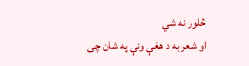څلور نه شي
او شعر به د هغې ونې په شان چی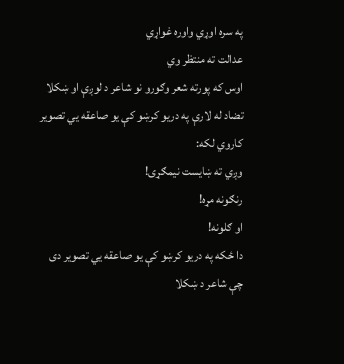په سره اوړي واوره غواړي
عدالت ته منتظر وي
اوس که پورته شعر وګورو نو شاعر د لوږې او ښکلا تضاد له لارې په دریو کرښو کې یو صاعقه یي تصویر کاروي لکه:
وږي ته ښایست نیمګړی!
رنګونه مړه!
او ګلونه!
دا ځکه په دریو کرښو کې یو صاعقه یي تصویر دی چې شاعر د ښکلا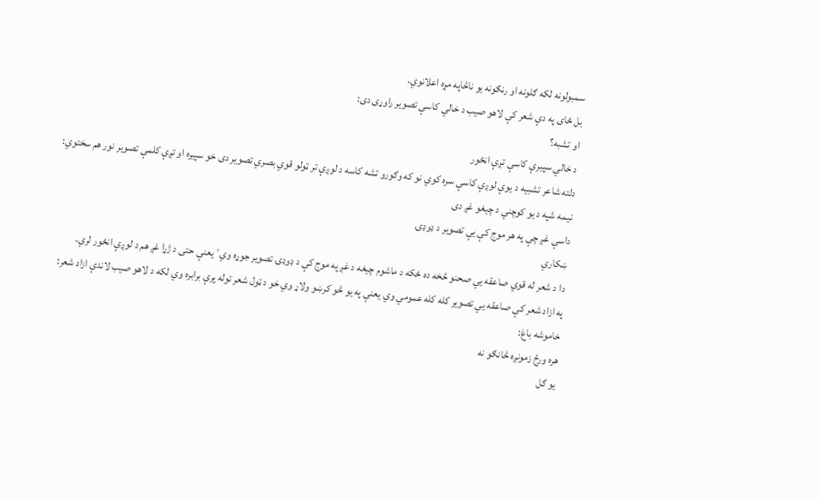سمبولونه لکه ګلونه او رنګونه یو ناڅاپه مړه اعلانوي.
بل ځای په دې شعر کې لاهو صیب د خالي کاسې تصویر راوړی دی:
او تشبه؟
د خالي سپیرې کاسې تږې انځور
دلته شاعر تشبیه د یوې لوږې کاسې سره کوي نو که وګورو تشه کاسه د لوږې تر ټولو قوي بصري تصویر دی خو سپیره او تږې کلمې تصویر نور هم سختوي:
نیمه شپه د یو کوچني د چیغو غږ دی
داسې غږ چې په هر موج کې یې تصویر د ډوډۍ
ښکاري
دا د شعر له قوي صاعقه یي صحنو څخه ده ځکه د ماشوم چیغه د غږ په موج کې د ډوډۍ تصویر جوړه وي٬ یعنې حتی د ژړا غږ هم د لوږې انځور لري.
په ازاد شعر کې صاعقه یي تصویر کله کله عمومي وي یعنې په یو څو کرښو ولاړ وي خو د ټول شعر توله پرې برابره وي لکه د لاهو صیب لاندې ازاد شعر:
خاموشه باغ:
هره ورځ زمونږه څانګو نه
یو ګل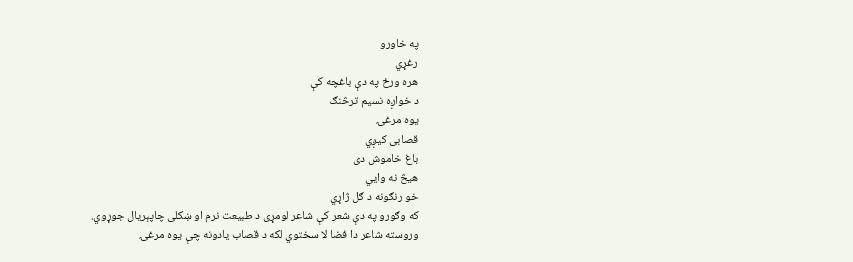په خاورو
رغړي
هره ورځ په دې باغچه کې
د خواږه نسیم ترڅنګ
یوه مرغۍ
قصابی کیږي
باغ خاموش دی
هیڅ نه وایي
خو رنګونه د ګل ژاړي
که وګورو په دې شعر کې شاعر لومړی د طبیعت نرم او ښکلی چاپېریال جوړوي. وروسته شاعر دا فضا لا سختوي لکه د قصاب یادونه چې یوه مرغۍ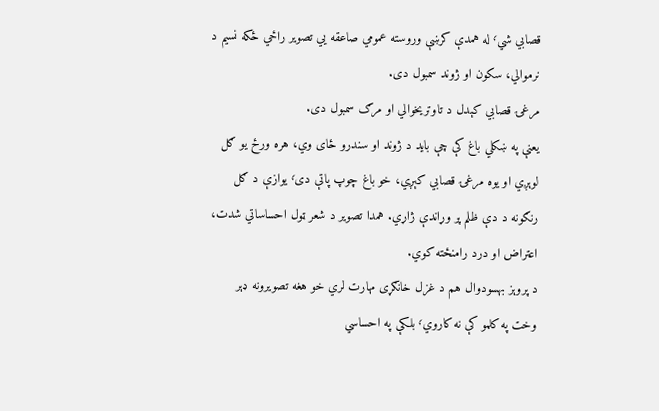قصابي شي٬ له همدې کرښې وروسته عمومي صاعقه یي تصویر راځي ځکه نسیم د نرموالي، سکون او ژوند سمبول دی.
مرغۍ قصابي کېدل د تاوتریخوالي او مرګ سمبول دی.
یعنې په ښکلي باغ کې چې باید د ژوند او سندرو ځای وي، هره ورځ یو ګل لوېږي او یوه مرغۍ قصابي کېږي، خو باغ چوپ پاتې دی٬ یوازې د ګل رنګونه د دې ظلم پر وړاندې ژاړي. همدا تصویر د شعر ټول احساساتي شدت، اعتراض او درد رامنځته کوي.
د پروېز بهسودوال هم د غزل خانګړی مهارت لري خو هغه تصویرونه ډېر وخت په کلمو کې نه کاروي٬ بلکې په احساسي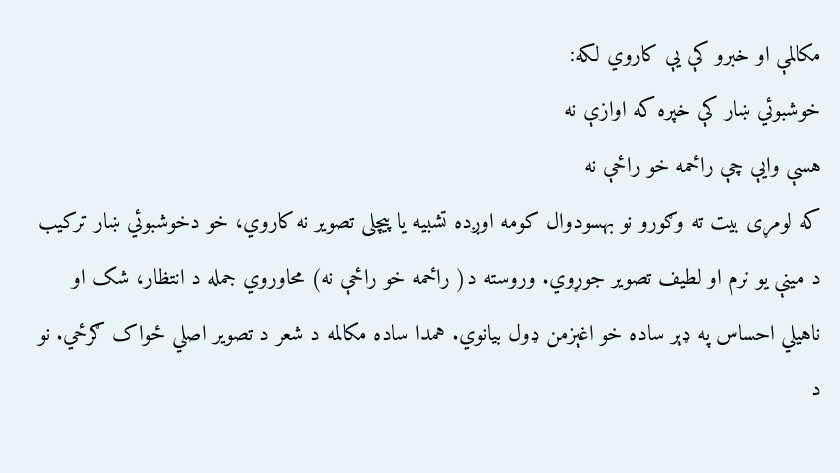مکالمې او خبرو کې یې کاروي لکه:
خوشبوئي ښار کې خپره که اوازې نه
هسې وايې چې راځمه خو راځې نه
که لومړی بیت ته وګورو نو بهسودوال کومه اوږده تشبیه یا پیچلی تصویر نه کاروي، خو دخوشبوئي ښار ترکیب د مینې یو نرم او لطیف تصویر جوړوي. وروسته د( راځمه خو راځې نه) محاوروي جمله د انتظار، شک او ناهیلي احساس په ډېر ساده خو اغېزمن ډول بیانوي. همدا ساده مکالمه د شعر د تصویر اصلي ځواک ګرځي. نو د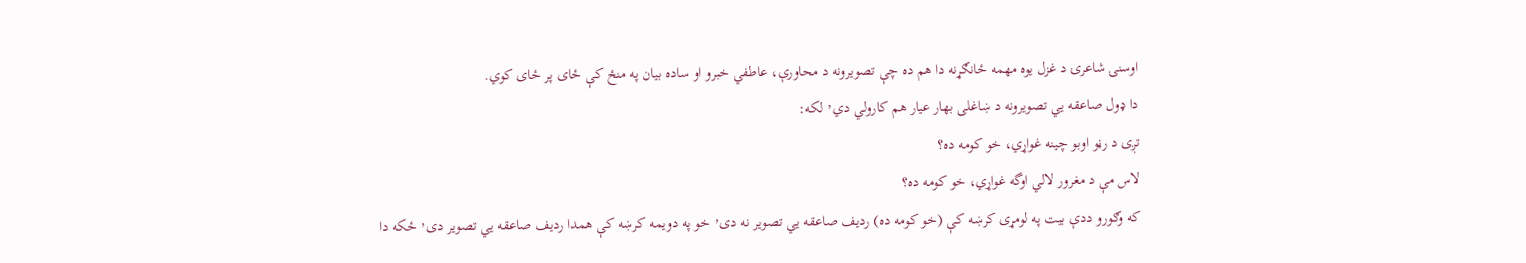اوسنۍ شاعرۍ د غزل یوه مهمه ځانګړنه دا هم ده چې تصویرونه د محاورې، عاطفي خبرو او ساده بیان په منځ کې ځای پر ځای کوي.
دا ډول صاعقه یي تصویرونه د ښاغلی بهار عیار هم کارولي دي٬ لکه:
تږی د رڼو اوبو چینه غواړي، خو کومه ده؟
لاس مې د مغرور لالي اوگه غواړي، خو کومه ده؟
که وګورو ددې بیت په لومړی کرښه کې (خو کومه ده) ردیف صاعقه یي تصویر نه دی٬ خو په دویمه کرښه کې همدا ردیف صاعقه یي تصویر دی٬ ځکه دا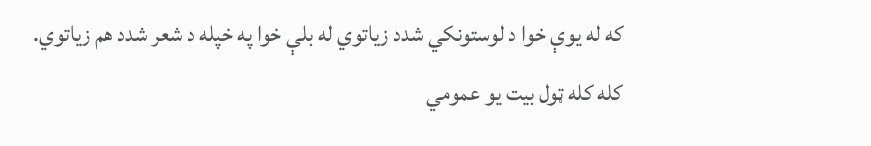که له یوې خوا د لوستونکي شدد زیاتوي له بلې خوا په خپله د شعر شدد هم زیاتوي.
کله کله ټول بیت یو عمومي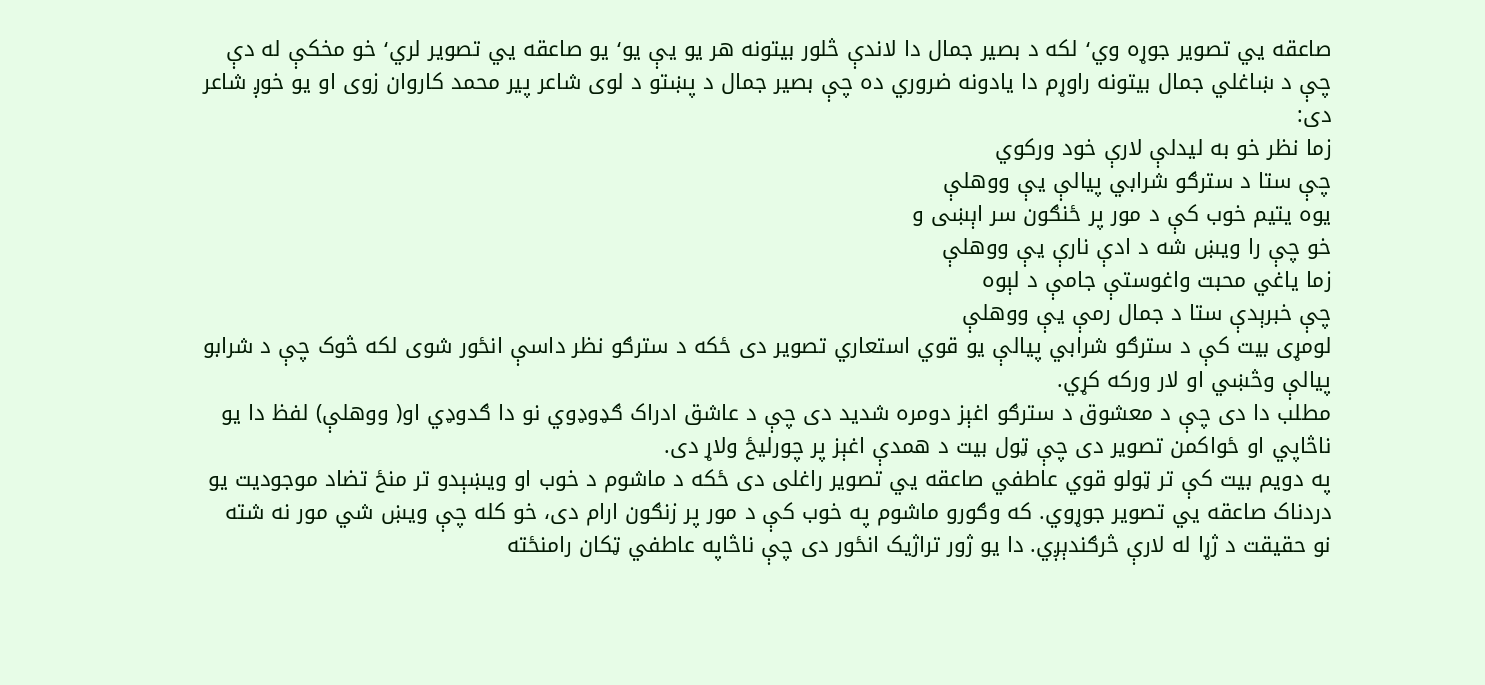صاعقه یي تصویر جوړه وي٬ لکه د بصیر جمال دا لاندې څلور بیتونه هر یو یې یو٬ یو صاعقه یي تصویر لري٬ خو مخکې له دې چې د ښاغلي جمال بیتونه راوړم دا یادونه ضروري ده چې بصیر جمال د پښتو د لوی شاعر پیر محمد کاروان زوی او یو خوږ شاعر دی:
زما نظر خو به لیدلې لارې خود ورکوي
چې ستا د سترګو شرابي پیالې یې ووهلې
یوه یتیم خوب کې د مور پر ځنګون سر اېښی و
خو چې را ویښ شه د ادې نارې یې ووهلې
زما یاغي محبت واغوستې جامې د لېوه
چې خبرېدې ستا د جمال رمې یې ووهلې
لومړی بیت کې د سترګو شرابي پیالې یو قوي استعاري تصویر دی ځکه د سترګو نظر داسې انځور شوی لکه څوک چې د شرابو پیالې وڅښي او لار ورکه کړي.
مطلب دا دی چې د معشوق د سترګو اغېز دومره شدید دی چې د عاشق ادراک ګډوډوي نو دا ګدوډي او( ووهلې) لفظ دا یو ناڅاپي او ځواکمن تصویر دی چې ټول بیت د همدې اغېز پر چورلیځ ولاړ دی.
په دویم بیت کې تر ټولو قوي عاطفي صاعقه یي تصویر راغلی دی ځکه د ماشوم د خوب او ویښېدو تر منځ تضاد موجودیت یو دردناک صاعقه یي تصویر جوړوي. که وګورو ماشوم په خوب کې د مور پر زنګون ارام دی، خو کله چې ویښ شي مور نه شته نو حقیقت د ژړا له لارې څرګندېږي. دا یو ژور تراژیک انځور دی چې ناڅاپه عاطفي ټکان رامنځته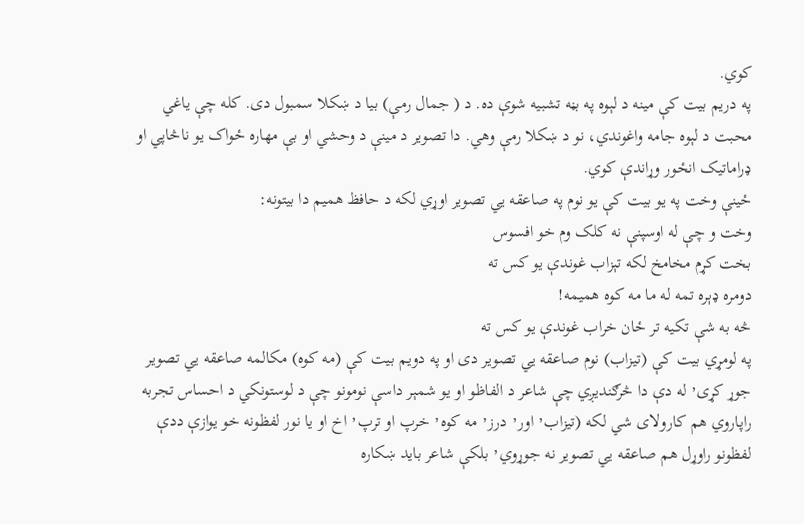کوي.
په دریم بیت کې مینه د لېوه په بڼه تشبیه شوې ده. د ( جمال رمې) بیا د ښکلا سمبول دی. کله چې یاغي محبت د لېوه جامه واغوندي، نو د ښکلا رمې وهي. دا تصویر د مینې د وحشي او بې مهاره ځواک یو ناڅاپي او ډراماتیک انځور وړاندې کوي.
ځینې وخت په یو بیت کې یو نوم په صاعقه یي تصویر اوړي لکه د حافظ همیم دا بیتونه:
وخت و چې له اوسپنې نه کلک وم خو افسوس
بخت کړم مخامخ لکه تېزاب غوندې یو کس ته
دومره ډېره تمه له ما مه کوه هميمه!
څه به شې تکیه تر ځان خراب غوندې یو کس ته
په لومړي بیت کې (تیزاب) نوم صاعقه یي تصویر دی او په دویم بیت کې (مه کوه) مکالمه صاعقه یي تصویر جوړ کړی٬ له دې دا څرګندیږي چې شاعر د الفاظو او یو شمېر داسې نومونو چې د لوستونکي د احساس تجربه راپاروي هم کارولای شي لکه (تیزاب٬ اور٬ درز٬ مه کوه٬ خرپ او ترپ٬ اخ او یا نور لفظونه خو یوازې ددې لفظونو راوړل هم صاعقه یي تصویر نه جوړوي٬ بلکې شاعر باید ښکاره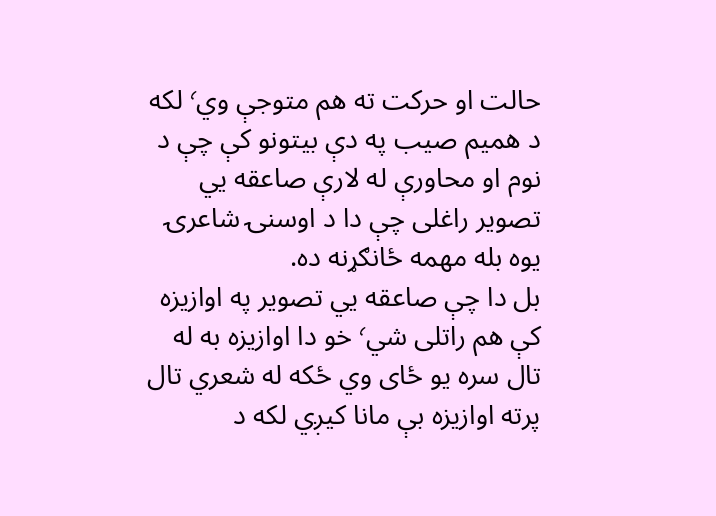حالت او حرکت ته هم متوجې وي٬ لکه د همیم صیب په دې بیتونو کې چې د نوم او محاورې له لارې صاعقه یي تصویر راغلی چې دا د اوسنۍ شاعرۍ یوه بله مهمه ځانګړنه ده.
بل دا چې صاعقه یي تصویر په اوازیزه کې هم راتلی شي٬ خو دا اوازیزه به له تال سره یو ځای وي ځکه له شعري تال پرته اوازیزه بې مانا کیږي لکه د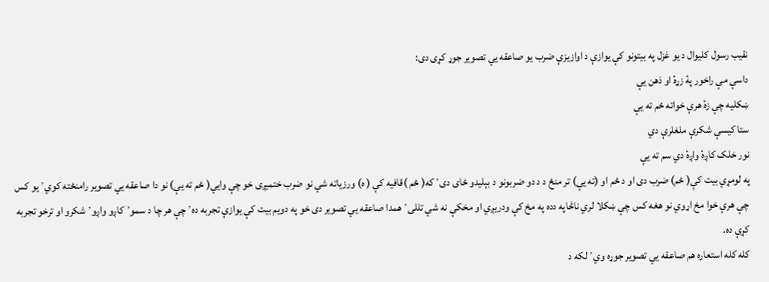نقیب رسول کلیوال د یو غزل په بیتونو کې یوازې د اوازیزې ضرب یو صاعقه یي تصویر جوړ کړی دی:
داسې مې راخور پهٔ زړهٔ او ذهن یې
ښکلیه چې زهٔ هرې خواته ځم ته یې
ستا کیسې شکرې ملغلرې دي
نور خلک کاږهٔ واږهٔ دي سم ته یې
په لومړي بیت کې( ځم) ضرب دی او د ځم او (ته یې) تر منځ د د دو ضربونو د بېلیدو ځای دی٬ که( ځم )قافیه کې ( ه) ورزیاته شي نو ضرب ختميږی خو چې وایي( ځم ته یې) نو دا صاعقه یي تصویر رامنځته کوي٬ یو کس چې هرې خوا مخ اړوي نو هغه کس چې ښکلا لري ناڅاپه دده په مخ کې ودریږي او مخکې نه شي تللی٬ همدا صاعقه یي تصویر دی خو په دویم بیت کې یوازې تجربه ده٬ چې هر چا د سمو٬ کاږو واږو٬ شکرو او ترخو تجربه کړې ده.
کله کله استعاره هم صاعقه یي تصویر جوړه وي٬ لکه د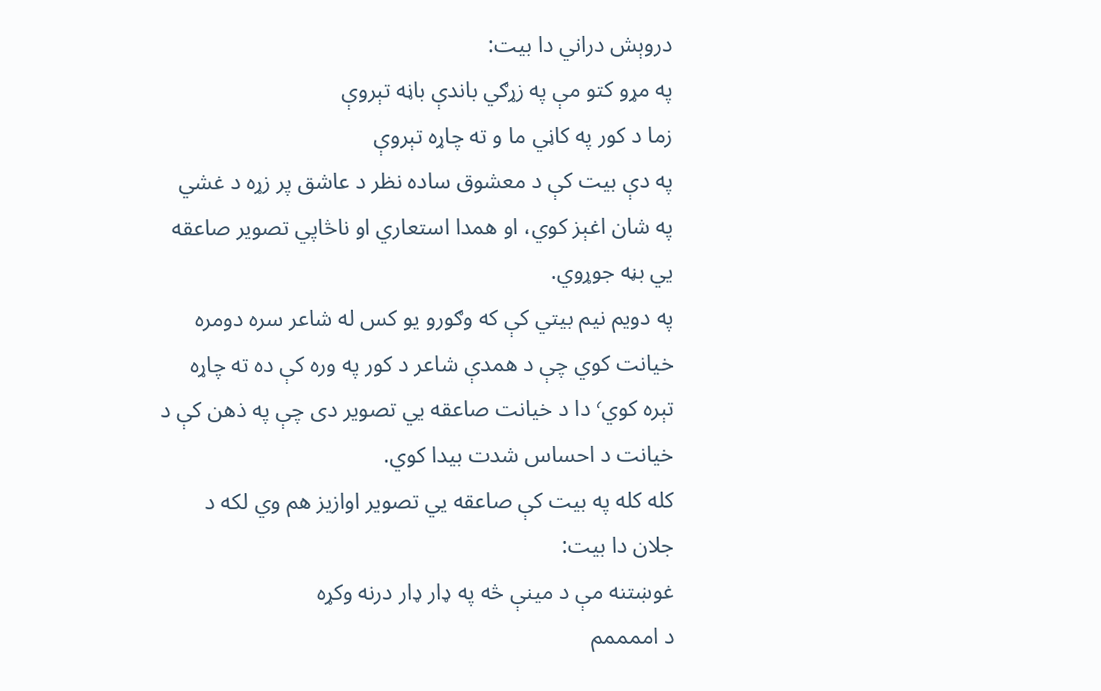دروېش دراني دا بیت:
په مړو کتو مې په زړګي باندې باڼه تېروې
زما د کور په کاڼي ما و ته چاړه تېروې
په دې بیت کې د معشوق ساده نظر د عاشق پر زړه د غشي په شان اغېز کوي، او همدا استعاري او ناڅاپي تصویر صاعقه یي بڼه جوړوي.
په دویم نیم بیتي کې که وګورو یو کس له شاعر سره دومره خیانت کوي چې د همدې شاعر د کور په وره کې ده ته چاړه تېره کوي٬ دا د خیانت صاعقه یي تصویر دی چې په ذهن کې د خیانت د احساس شدت بیدا کوي.
کله کله په بیت کې صاعقه یي تصویر اوازیز هم وي لکه د جلان دا بیت:
غوښتنه مې د مینې څه په ډار ډار درنه وکړه
د اممممم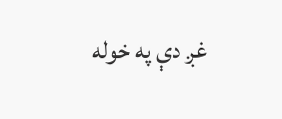غږ دې په خوله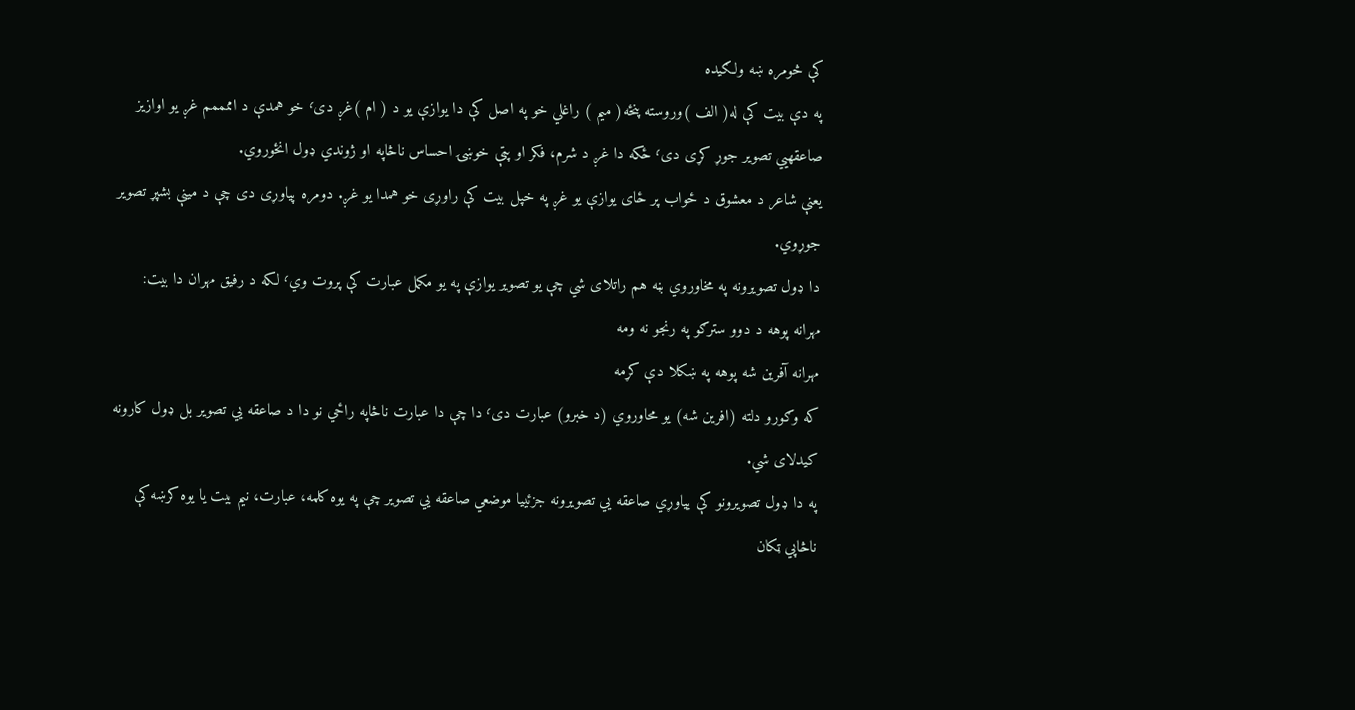کې څومره ښه ولګیده
په دې بیت کې له( الف )وروسته پنځه( میم ) راغلي خو په اصل کې دا یوازې یو د ( ام )غږ دی٬ خو همدې د اممممم غږ یو اوازیز صاعقهیي تصویر جوړ کړی دی٬ ځکه دا غږ د شرم، فکر او پټې خوښۍ احساس ناڅاپه او ژوندي ډول انځوروي.
یعنې شاعر د معشوق د ځواب پر ځای یوازې یو غږ په خپل بیت کې راوړی خو همدا یو غږ. دومره پیاوړی دی چې د مینې بشپړ تصویر جوړوي.
دا ډول تصویرونه په مخاوروي بڼه هم راتلای شي چې یو تصویر یوازې په یو مکمل عبارت کې پروت وي٬ لکه د رفیق مهران دا بیت:
مهرانه پوهه د دوو سترګو په رنجو نه ومه
مهرانه آفرين شه پوهه په ښکلا دې کړمه
که وګورو دلته (افرین شه) یو محاوروي (د خبرو) عبارت دی٬ دا چې دا عبارت ناڅاپه راځي نو دا د صاعقه یي تصویر بل ډول کارونه کیدلای شي.
په دا ډول تصویرونو کې يیاوړي صاعقه یي تصویرونه جزئيیا موضعي صاعقه يي تصویر چې په یوه کلمه، عبارت، نیم بیت یا یوه کرښه کې ناڅاپي ټکان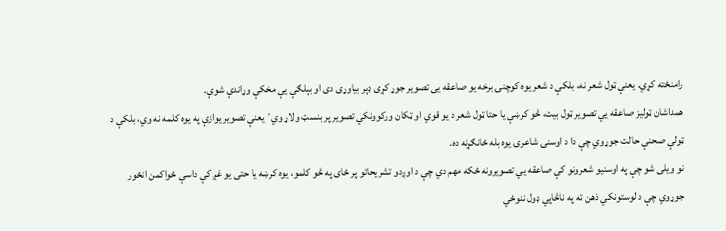رامنځته کړي. یعنې ټول شعر نه، بلکې د شعر یوه کوچنۍ برخه یو صاعقه یی تصویر جوړ کړی ډېر بیاوړی دی او بېلګې یې مخکې وړاندې شوې.
همداشان ټولیز صاعقه يي تصویر ټول بیت، څو کرښې یا حتا ټول شعر د یو قوي او ټکان ورکوونکي تصویر پر بنسټ ولاړ وي٬ یعنې تصویر یوازې په یوه کلمه نه وي، بلکې د ټولې صحنې حالت جوړوي چې دا د اوسنۍ شاعرۍ یوه بله ځانګړنه ده.
نو ویلی شو چې په اوسنیو شعرونو کې صاعقه یي تصویرونه ځکه مهم دي چې د اوږدو تشریحاتو پر ځای په څو کلمو، یوه کرښه یا حتی یو غږ کې داسې ځواکمن انځور جوړوي چې د لوستونکي ذهن ته په ناڅاپي ډول ننوځي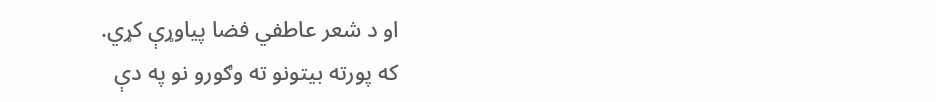او د شعر عاطفي فضا پیاوړې کړي.
که پورته بیتونو ته وګورو نو په دې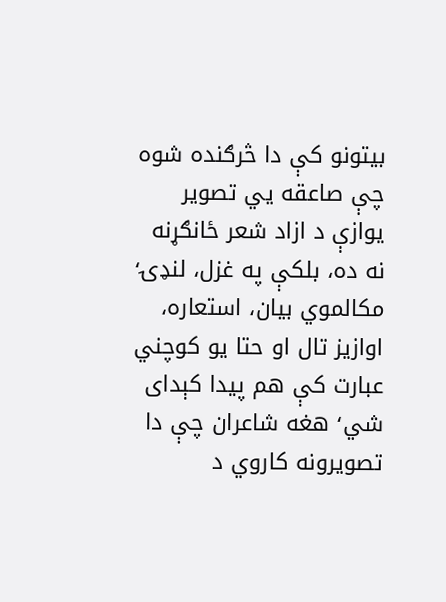بیتونو کې دا څرګنده شوه چې صاعقه يي تصویر یوازې د ازاد شعر ځانګړنه نه ده، بلکې په غزل، لنډۍ٬ مکالموي بیان، استعاره، اوازیز تال او حتا یو کوچني عبارت کې هم پیدا کېدای شي٬ هغه شاعران چې دا تصویرونه کاروي د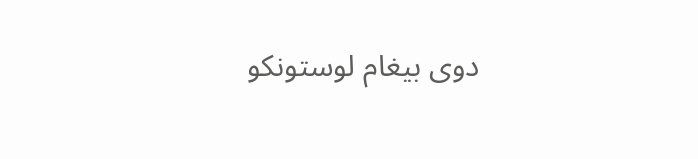دوی بیغام لوستونکو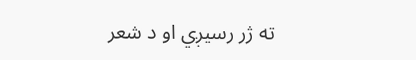ته ژر رسیږي او د شعر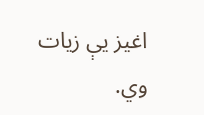اغیز یې زیات وي.